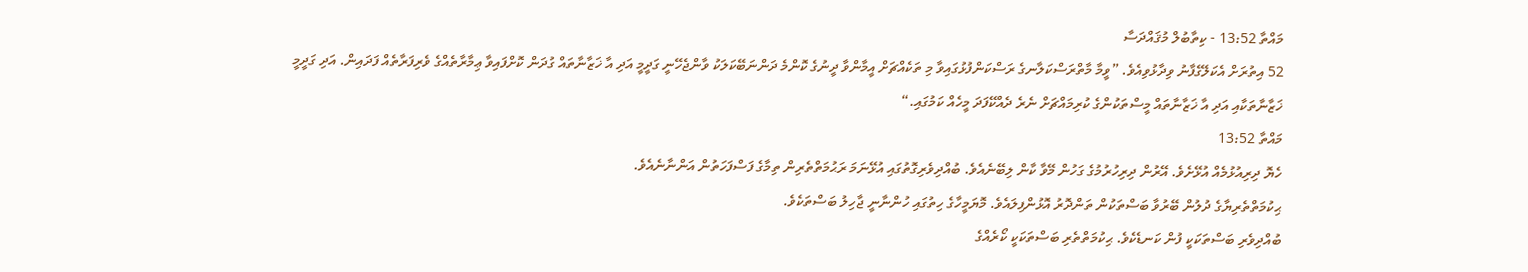މައްތާ 13:52 - ކިތާބުލް މުޤައްދަސާ
52 އިތުރަށް އެކަލޭގެފާނު ވިދާޅުވިއެވެ. ”ވީމާ މާތްރަސްކަލާނގެ ރަސްކަންފުޅުގައިވާ މި ތަކެއްޗަށް އީމާންވާ ދީނުގެ ކޮންމެ ދަންނަބޭކަލަކު ވާންޖެހޭނީ ގަދީމީ އަދި އާ ޚަޒާނާތައް ގުދަން ކޮށްފައިވާ ޢިމާރާތެއްގެ ވެރިފަރާތެއް ފަދައިން. އަދި ގަދީމީ ޚަޒާނާތަކާއި އަދި އާ ޚަޒާނާތައް މީސްތަކުންގެ ކުރިމައްޗަށް ނެރެ ދެއްކޭފަދަ މީހެއް ކަމުގައި.“
މައްތާ 13:52
ހެޔޮ ދިރިއުޅުމެއް އުޅޭށެވެ. އޭރުން ދިރިހުރުމުގެ ގަހުން މޭވާ ކާން ލިބޭނެއެވެ. ބުއްދިވެރިގޮތުގައި އުޅޭނަމަ ރަޙުމަތްތެރިން ތިމާގެ ފަސްފަހަތުން އަންނާނެއެވެ.
ޙިކުމަތްތެރިޔާގެ ދުލުން ބޭރުވާ ބަސްތަކުން ތަންދޮރު އޮޅުންފިލައެވެ. މޮޔަމީހާގެ ހިތުގައި ހުންނާނީ ޖާހިލު ބަސްތަކެވެ.
ބުއްދިވެރި ބަސްތަކަކީ ފުން ކަނޑެކެވެ. ޙިކުމަތްތެރި ބަސްތަކަކީ ކޯރެއްގެ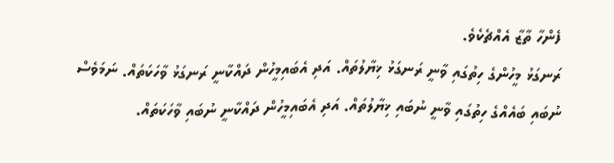ފެންހާ ތާޒާ އެއްޗެކެވެ.
ރަނގަޅު މީހުންގެ ހިތުގައި ވާނީ ރަނގަޅު ޚިޔާލުތައް. އަދި އެބައިމީހުން ދައްކާނީ ރަނގަޅު ވާހަކަތައް. ނަމަވެސް ނުބައި ބައެއްގެ ހިތުގައި ވާނީ ނުބައި ޚިޔާލުތައް. އަދި އެބައިމީހުން ދައްކާނީ ނުބައި ވާހަކަތައް.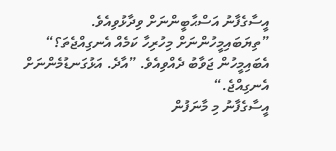އީސާގެފާނު އަސްޙާބީންނަށް ވިދާޅުވިއެވެ. ”ތިޔަބައިމީހުންނަށް މިހުރިހާ ކަމެއް އެނގިއްޖެތަ؟“ އެބައިމީހުން ޖަވާބު ދެއްވިއެވެ. ”އާދެ. އަޅުގަނޑުމެންނަށް އެނގިއްޖެ.“
އީސާގެފާނު މި މާނަފުން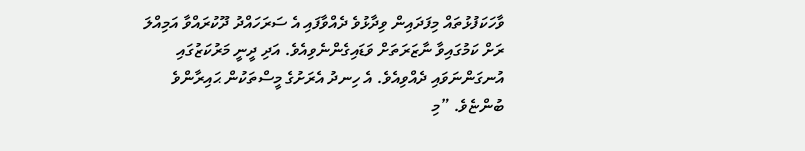ވާހަކަފުޅުތައް މިފަދައިން ވިދާޅުވެ ދެއްވާފައި އެ ސަރަހައްދު ދޫކުރައްވާ އަމިއްލަ ރަށް ކަމުގައިވާ ނާޒަރަތަށް ވަޑައިގެންނެވިއެވެ. އަދި ދީނީ މަރުކަޒުގައި އުނގަންނަވައި ދެއްވިއެވެ. އެ ހިނދު އެރަށުގެ މީސްތަކުން ޙައިރާންވެ ބުންޏެވެ. ”މި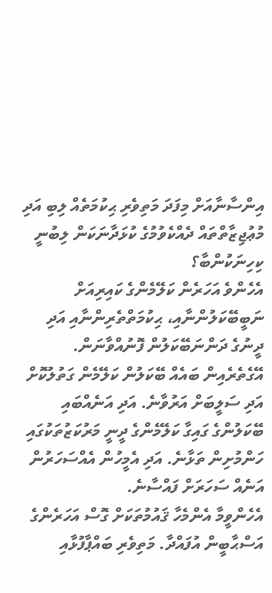އިންސާނާއަށް މިފަދަ މަތިވެރި ޙިކުމަތެއް ލިބި އަދި މުޢުޖިޒާތްތައް ދެއްކެވުމުގެ ކުޅަދާނަކަން ލިބުނީ ކިހިނަކުންބާ؟
އެހެންވެ އަހަރެން ކަލޭމެންގެ ކައިރިއަށް ނަބީބޭކަލުންނާއި، ޙިކުމަތްތެރިންނާއި އަދި ދީނުގެ ދަންނަބޭކަލުން ފޮނުއްވާނަން. އޭގެތެރެއިން ބައެއް ބޭކަލުން ކަލޭމެން ގަތުލުކޮށް އަދި ސަލީބަށް އަރުވާނެ. އަދި އަނެއްބައި ބޭކަލުންގެ ގައިގާ ކަލޭމެންގެ ދީނީ މަރުކަޒުތަކުގައި ހަންމުށިން ތަޅާނެ. އަދި އެމީހުން އެއްސަހަރުން އަނެއް ސަހަރަށް ފައްސާނެ.
އެހެންވީމާ އެންމެހާ ޤައުމުތަކަށް ގޮސް އަހަރެންގެ އަސްޙާބީން އުފައްދާ. މަތިވެރި ބައްޕާފުޅާއި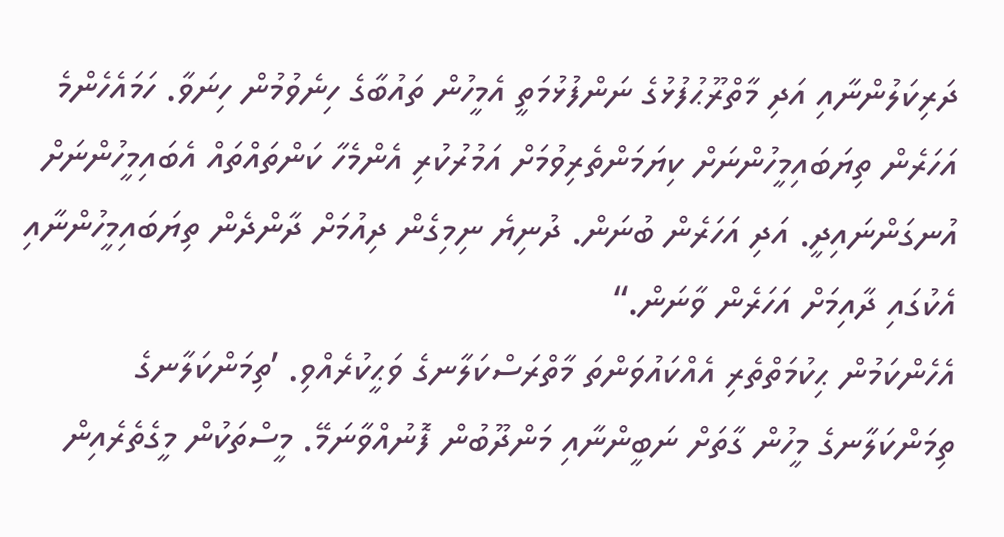ދަރިކަލުންނާއި އަދި މާތްރޫޙުފުޅުގެ ނަންފުޅުމަތީ އެމީހުން ތައުބާގެ ހިނެވުމުން ހިނަވާ. ހަމައެހެންމެ އަހަރެން ތިޔަބައިމީހުންނަށް ކިޔަމަންތެރިވުމަށް އަމުރުކުރި އެންމެހާ ކަންތައްތައް އެބައިމީހުންނަށް އުނގަންނައިދީ. އަދި އަހަރެން ބުނަން. ދުނިޔެ ނިމިގެން ދިއުމަށް ދާންދެން ތިޔަބައިމީހުންނާއި އެކުގައި ދާއިމަށް އަހަރެން ވާނަން.“
އެހެންކަމުން ޙިކުމަތްތެރި އެއްކައުވަންތަ މާތްރަސްކަލާނގެ ވަޙީކުރެއްވި. ’ތިމަންކަލާނގެ ތިމަންކަލާނގެ މީހުން ގާތަށް ނަބީންނާއި މަންދޫބުން ފޮނުއްވާނަމޭ. މީސްތަކުން މީގެތެރެއިން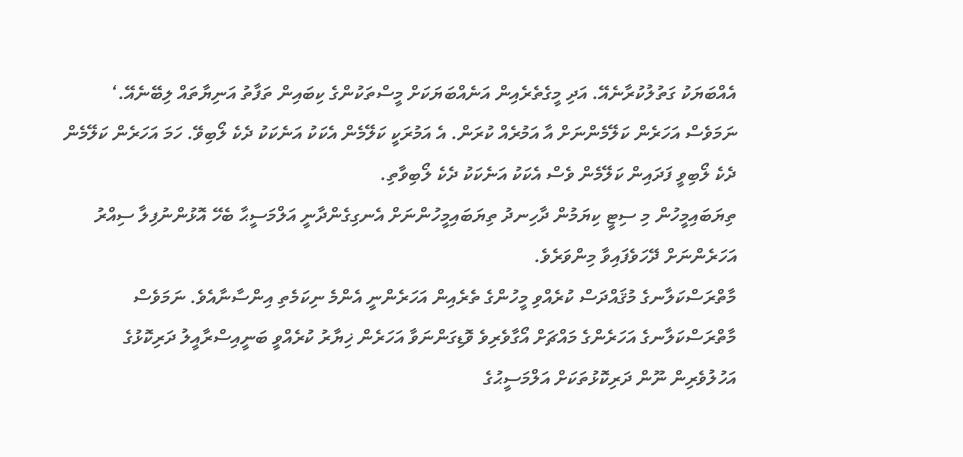އެއްބަޔަކު ގަތުލުކުރާނެއޭ. އަދި މީގެތެރެއިން އަނެއްބަޔަކަށް މީސްތަކުންގެ ކިބައިން ތަފާތު އަނިޔާތައް ލިބޭނެއޭ.‘
ނަމަވެސް އަހަރެން ކަލޭމެންނަށް އާ އަމުރެއް ކުރަން. އެ އަމުރަކީ ކަލޭމެން އެކަކު އަނެކަކު ދެކެ ލޯބިވޭ. ހަމަ އަހަރެން ކަލޭމެން ދެކެ ލޯބިވީ ފަދައިން ކަލޭމެން ވެސް އެކަކު އަނެކަކު ދެކެ ލޯބިވާތި.
ތިޔަބައިމީހުން މި ސިޓީ ކިޔަމުން ދާހިނދު ތިޔަބައިމީހުންނަށް އެނގިގެންދާނީ އަލްމަސީޙާ ބެހޭ އޮޅުންނުފިލާ ސިއްރު އަހަރެންނަށް ދޭހަވެފައިވާ މިންވަރެވެ.
މާތްރަސްކަލާނގެ މުޤައްދަސް ކުރެއްވި މީހުންގެ ތެރެއިން އަހަރެންނީ އެންމެ ނިކަމެތި އިންސާނާއެވެ. ނަމަވެސް މާތްރަސްކަލާނގެ އަހަރެންގެ މައްޗަށް އޯގާވެރިވެ ވޮޑިގަންނަވާ އަހަރެން ޚިޔާރު ކުރެއްވީ ބަނީއިސްރާއީލު ދަރިކޮޅުގެ އަހުލުވެރިން ނޫން ދަރިކޮޅުތަކަށް އަލްމަސީޙުގެ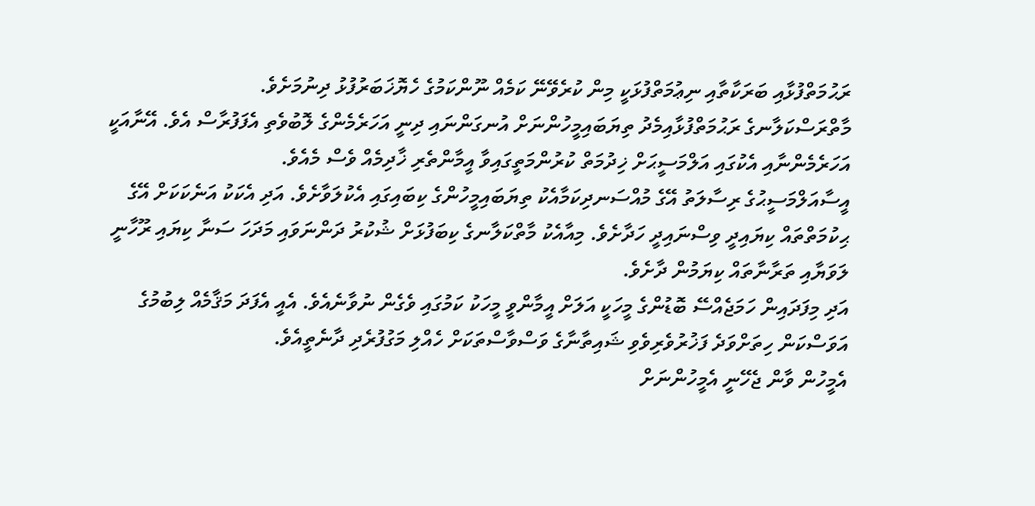ރަޙުމަތްފުޅާއި ބަރަކާތާއި ނިޢުމަތްފުޅަކީ މިން ކުރެވޭނޭ ކަމެއް ނޫންކަމުގެ ހެޔޮޚަބަރުފުޅު ދިނުމަށެވެ.
މާތްރަސްކަލާނގެ ރަޙުމަތްފުޅާއިމެދު ތިޔަބައިމީހުންނަށް އުނގަންނައި ދިނީ އަހަރެމެންގެ ލޮބުވެތި އެފަފުރާސް އެވެ. އޭނާއަކީ އަހަރެމެންނާއި އެކުގައި އަލްމަސީޙަށް ޚިދުމަތް ކުރުންމަތީގައިވާ އީމާންތެރި ޚާދިމެއް ވެސް މެއެވެ.
އީސާއަލްމަސީޙުގެ ރިސާލަތު އޭގެ މުއްސަނދިކަމާއެކު ތިޔަބައިމީހުންގެ ކިބައިގައި އެކުލަވާށެވެ. އަދި އެކަކު އަނެކަކަށް އޭގެ ޙިކުމަތްތައް ކިޔައިދީ ވިސްނައިދީ ހަދާށެވެ. މިއާއެކު މާތްކަލާނގެ ކިބަފުޅަށް ޝުކުރު ދަންނަވައި މަދަހަ ސަނާ ކިޔައި ރޫހާނީ ލަވަޔާއި ތަރާނާތައް ކިޔަމުން ދާށެވެ.
އަދި މިފަދައިން ހަމަޖެއްސޭ ބޮޑުންގެ މީހަކީ އަލަށް އީމާންވީ މީހަކު ކަމުގައި ވެގެން ނުވާނެއެވެ. އެއީ އެފަދަ މަޤާމެއް ލިބުމުގެ އަވަސްކަން ހިތަށްވަދެ ފަޚުރުވެރިވެވި ޝައިތާނާގެ ވަސްވާސްތަކަށް ހެއްލި މަގުފުރެދި ދާނެތީއެވެ.
އެމީހުން ވާން ޖެހޭނީ އެމީހުންނަށް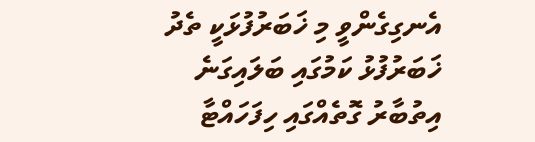އެނގިގެންވީ މި ޚަބަރުފުޅަކީ ތެދު ޚަބަރުފުޅު ކަމުގައި ބަލައިގަނެ އިތުބާރު ގޮތެއްގައި ހިފަހައްޓާ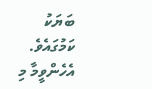ބަޔަކު ކަމުގައެވެ. އެހެންވީމާ މި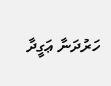ހަރުދަނާ ޢަގީދާ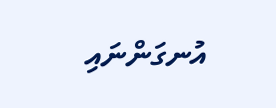އުނގަންނައި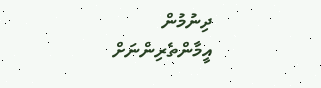ދިނުމުން އީމާންތެރިންނަށް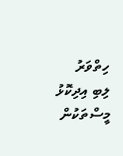ހިތްވަރު ލިބި އިދިކޮޅު މީސްތަކުން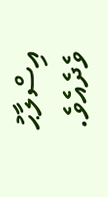އިސްލާޙު ވެދެއެވެ.